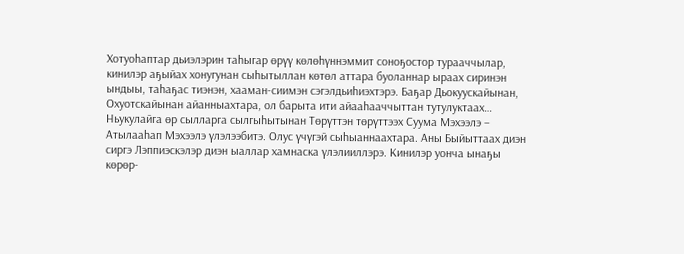Хотуоһаптар дьиэлэрин таһыгар өрүү көлөһүннэммит соноҕостор турааччылар, кинилэр аҕыйах хонугунан сыһытыллан көтөл аттара буоланнар ыраах сиринэн ындыы, таһаҕас тиэнэн, хааман-сиимэн сэгэлдьиһиэхтэрэ. Баҕар Дьокуускайынан, Охуотскайынан айанныахтара, ол барыта ити айааһааччыттан тутулуктаах…
Ньукулайга өр сылларга сылгыһытынан Төрүттэн төрүттээх Суума Мэхээлэ – Атылааһап Мэхээлэ үлэлээбитэ. Олус үчүгэй сыһыаннаахтара. Аны Быйыттаах диэн сиргэ Лэппиэскэлэр диэн ыаллар хамнаска үлэлииллэрэ. Кинилэр уонча ынаҕы көрөр-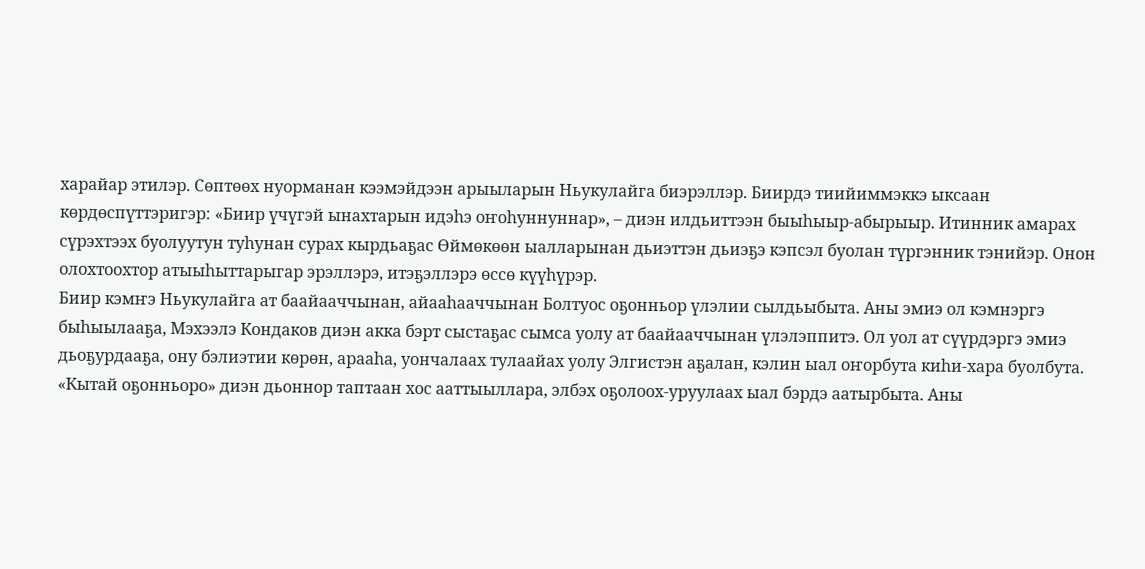харайар этилэр. Сөптөөх нуорманан кээмэйдээн арыыларын Ньукулайга биэрэллэр. Биирдэ тиийиммэккэ ыксаан көрдөспүттэригэр: «Биир үчүгэй ынахтарын идэһэ оҥоһуннуннар», – диэн илдьиттээн быыһыыр-абырыыр. Итинник амарах сүрэхтээх буолуутун туһунан сурах кырдьаҕас Өймөкөөн ыалларынан дьиэттэн дьиэҕэ кэпсэл буолан түргэнник тэнийэр. Онон олохтоохтор атыыһыттарыгар эрэллэрэ, итэҕэллэрэ өссө күүһүрэр.
Биир кэмҥэ Ньукулайга ат баайааччынан, айааһааччынан Болтуос оҕонньор үлэлии сылдьыбыта. Аны эмиэ ол кэмнэргэ быһыылааҕа, Мэхээлэ Кондаков диэн акка бэрт сыстаҕас сымса уолу ат баайааччынан үлэлэппитэ. Ол уол ат сүүрдэргэ эмиэ дьоҕурдааҕа, ону бэлиэтии көрөн, арааһа, уончалаах тулаайах уолу Элгистэн аҕалан, кэлин ыал оҥорбута киһи-хара буолбута. «Кытай оҕонньоро» диэн дьоннор таптаан хос ааттыыллара, элбэх оҕолоох-уруулаах ыал бэрдэ аатырбыта. Аны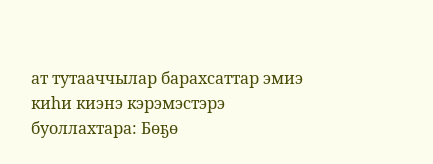ат тутааччылар барахсаттар эмиэ киһи киэнэ кэрэмэстэрэ буоллахтара: Бөҕө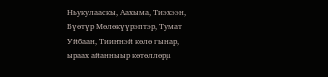Ньукулааскы, Аахыма, Тиэхээн, Бүөтүр Мөлөкүүрэптэр, Тумат Уйбаан, Тииҥнэй көлө гынар, ыраах айанныыр көтөллөрµ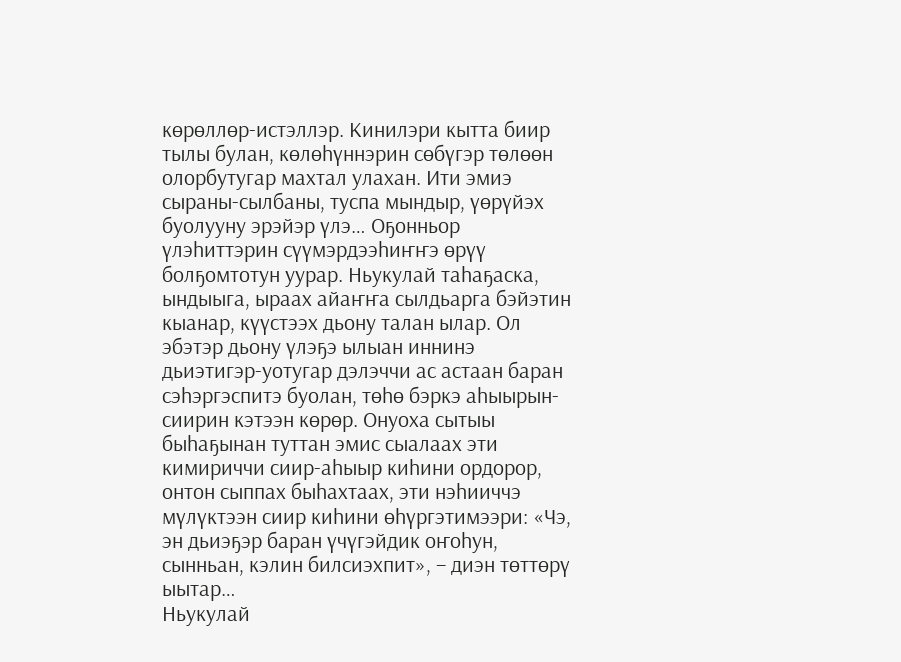көрөллөр-истэллэр. Кинилэри кытта биир тылы булан, көлөһүннэрин сөбүгэр төлөөн олорбутугар махтал улахан. Ити эмиэ сыраны-сылбаны, туспа мындыр, үөрүйэх буолууну эрэйэр үлэ… Оҕонньор үлэһиттэрин сүүмэрдээһиҥҥэ өрүү болҕомтотун уурар. Ньукулай таһаҕаска, ындыыга, ыраах айаҥҥа сылдьарга бэйэтин кыанар, күүстээх дьону талан ылар. Ол эбэтэр дьону үлэҕэ ылыан иннинэ дьиэтигэр-уотугар дэлэччи ас астаан баран сэһэргэспитэ буолан, төһө бэркэ аһыырын-сиирин кэтээн көрөр. Онуоха сытыы быһаҕынан туттан эмис сыалаах эти кимириччи сиир-аһыыр киһини ордорор, онтон сыппах быһахтаах, эти нэһииччэ мүлүктээн сиир киһини өһүргэтимээри: «Чэ, эн дьиэҕэр баран үчүгэйдик оҥоһун, сынньан, кэлин билсиэхпит», – диэн төттөрү ыытар…
Ньукулай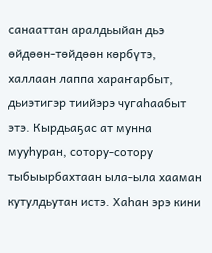санааттан аралдьыйан дьэ өйдөөн-төйдөөн көрбүтэ, халлаан лаппа хараҥарбыт, дьиэтигэр тиийэрэ чугаһаабыт этэ. Кырдьаҕас ат мунна мууһуран, сотору-сотору тыбыырбахтаан ыла-ыла хааман кутулдьутан истэ. Хаһан эрэ кини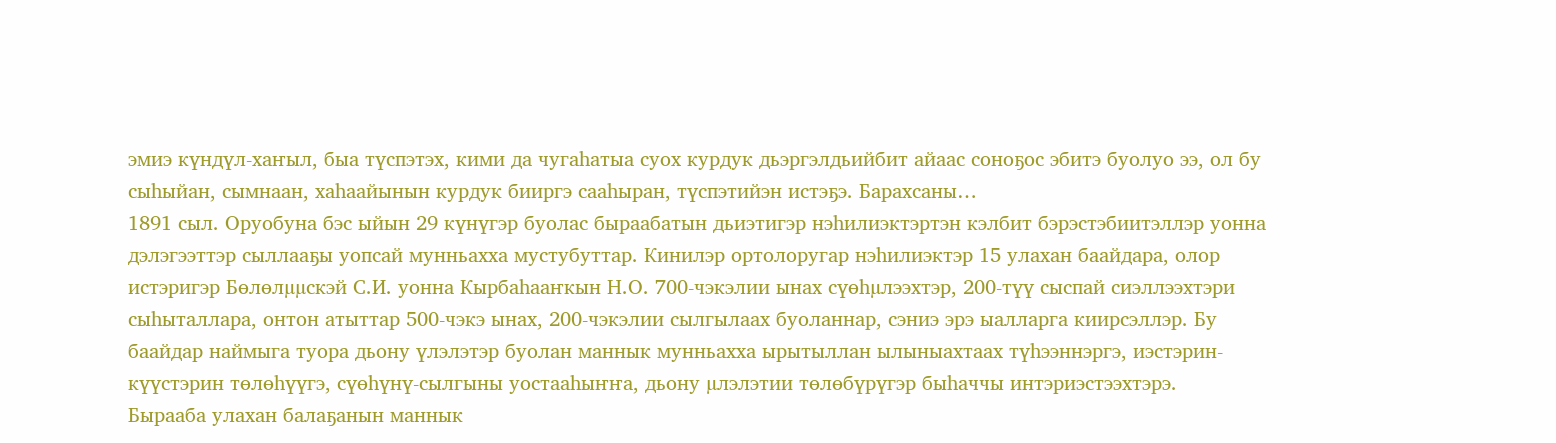эмиэ күндүл-хаҥыл, быа түспэтэх, кими да чугаһатыа суох курдук дьэргэлдьийбит айаас соноҕос эбитэ буолуо ээ, ол бу сыһыйан, сымнаан, хаһаайынын курдук бииргэ сааһыран, түспэтийэн истэҕэ. Барахсаны…
1891 сыл. Оруобуна бэс ыйын 29 күнүгэр буолас быраабатын дьиэтигэр нэһилиэктэртэн кэлбит бэрэстэбиитэллэр уонна дэлэгээттэр сыллааҕы уопсай мунньахха мустубуттар. Кинилэр ортолоругар нэһилиэктэр 15 улахан баайдара, олор истэригэр Бөлөлµµскэй С.И. уонна Кырбаһааҥкын Н.О. 700-чэкэлии ынах сүөһµлээхтэр, 200-түү сыспай сиэллээхтэри сыһыталлара, онтон атыттар 500-чэкэ ынах, 200-чэкэлии сылгылаах буоланнар, сэниэ эрэ ыалларга киирсэллэр. Бу баайдар наймыга туора дьону үлэлэтэр буолан маннык мунньахха ырытыллан ылыныахтаах түһээннэргэ, иэстэрин-күүстэрин төлөһүүгэ, сүөһүнү-сылгыны уостааһыҥҥа, дьону µлэлэтии төлөбүрүгэр быһаччы интэриэстээхтэрэ.
Бырааба улахан балаҕанын маннык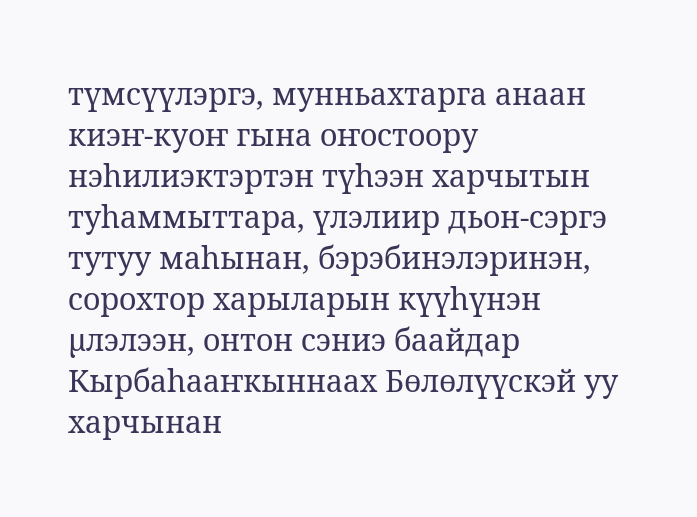түмсүүлэргэ, мунньахтарга анаан киэҥ-куоҥ гына оҥостоору нэһилиэктэртэн түһээн харчытын туһаммыттара, үлэлиир дьон-сэргэ тутуу маһынан, бэрэбинэлэринэн, сорохтор харыларын күүһүнэн µлэлээн, онтон сэниэ баайдар Кырбаһааҥкыннаах Бөлөлүүскэй уу харчынан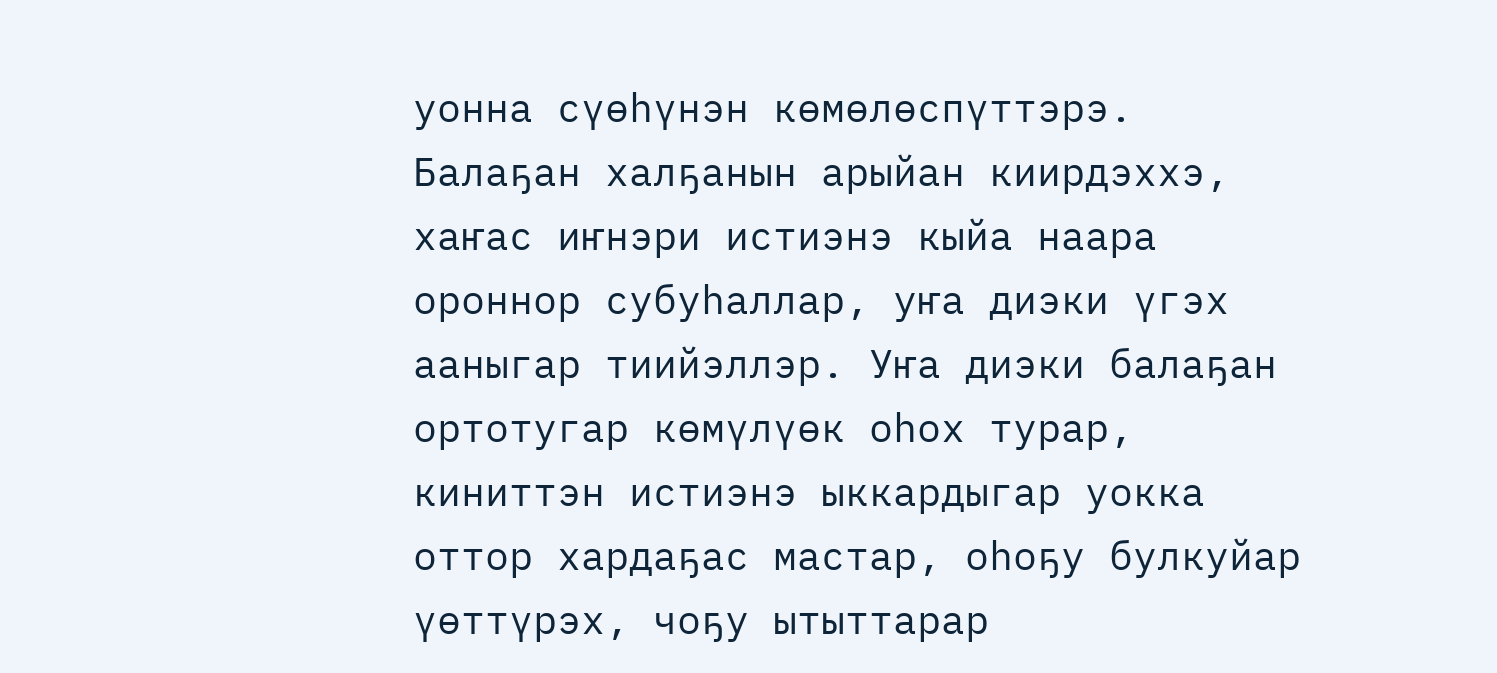уонна сүөһүнэн көмөлөспүттэрэ. Балаҕан халҕанын арыйан киирдэххэ, хаҥас иҥнэри истиэнэ кыйа наара ороннор субуһаллар, уҥа диэки үгэх ааныгар тиийэллэр. Уҥа диэки балаҕан ортотугар көмүлүөк оһох турар, киниттэн истиэнэ ыккардыгар уокка оттор хардаҕас мастар, оһоҕу булкуйар үөттүрэх, чоҕу ытыттарар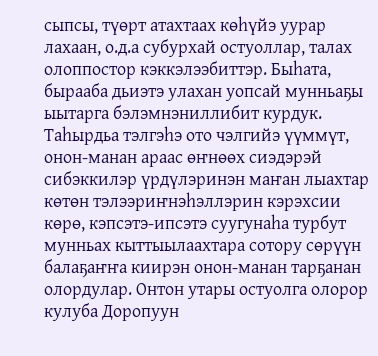сыпсы, түөрт атахтаах көһүйэ уурар лахаан, о.д.а субурхай остуоллар, талах олоппостор кэккэлээбиттэр. Быһата, бырааба дьиэтэ улахан уопсай мунньаҕы ыытарга бэлэмнэниллибит курдук.
Таһырдьа тэлгэһэ ото чэлгийэ үүммүт, онон-манан араас өҥнөөх сиэдэрэй сибэккилэр үрдүлэринэн маҥан лыахтар көтөн тэлээриҥнэһэллэрин кэрэхсии көрө, кэпсэтэ-ипсэтэ суугунаһа турбут мунньах кыттыылаахтара сотору сөрүүн балаҕаҥҥа киирэн онон-манан тарҕанан олордулар. Онтон утары остуолга олорор кулуба Доропуун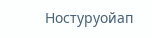Ностуруойап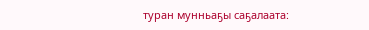туран мунньаҕы саҕалаата: